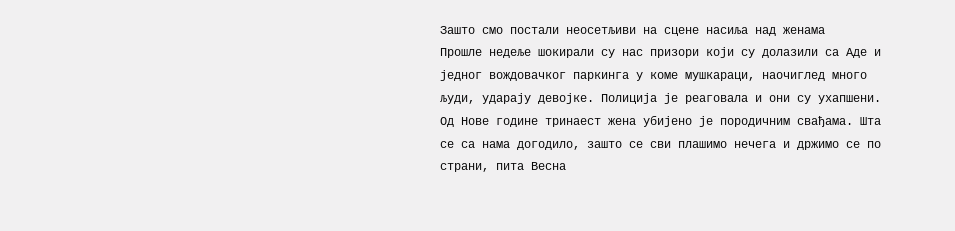Зашто смо постали неосетљиви на сцене насиља над женама
Прошле недеље шокирали су нас призори који су долазили са Аде и једног вождовачког паркинга у коме мушкараци, наочиглед много људи, ударају девојке. Полиција је реаговала и они су ухапшени. Од Нове године тринаест жена убијено је породичним свађама. Шта се са нама догодило, зашто се сви плашимо нечега и држимо се по страни, пита Весна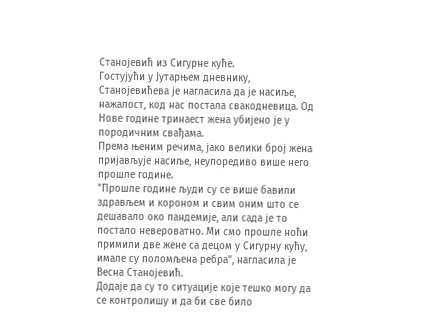Станојевић из Сигурне куће.
Гостујући у Јутарњем дневнику, Станојевићева је нагласила да је насиље, нажалост, код нас постала свакодневица. Од Нове године тринаест жена убијено је у породичним свађама.
Према њеним речима, јако велики број жена пријављује насиље, неупоредиво више него прошле године.
"Прошле године људи су се више бавили здрављем и короном и свим оним што се дешавало око пандемије, али сада је то постало невероватно. Ми смо прошле ноћи примили две жене са децом у Сигурну кућу, имале су поломљена ребра", нагласила је Весна Станојевић.
Додаје да су то ситуације које тешко могу да се контролишу и да би све било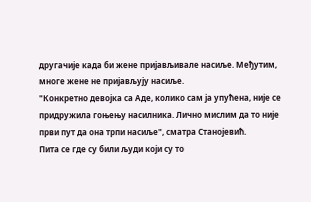другачије када би жене пријављивале насиље. Међутим, многе жене не пријављују насиље.
"Конкретно девојка са Аде, колико сам ја упућена, није се придружила гоњењу насилника. Лично мислим да то није први пут да она трпи насиље", сматра Станојевић.
Пита се где су били људи који су то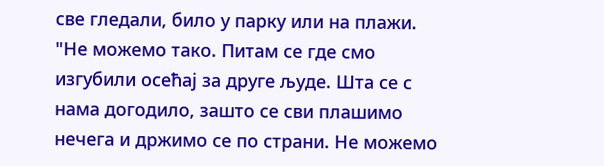све гледали, било у парку или на плажи.
"Не можемо тако. Питам се где смо изгубили осећај за друге људе. Шта се с нама догодило, зашто се сви плашимо нечега и држимо се по страни. Не можемо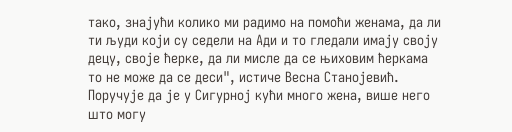тако, знајући колико ми радимо на помоћи женама, да ли ти људи који су седели на Ади и то гледали имају своју децу, своје ћерке, да ли мисле да се њиховим ћеркама то не може да се деси", истиче Весна Станојевић.
Поручује да је у Сигурној кући много жена, више него што могу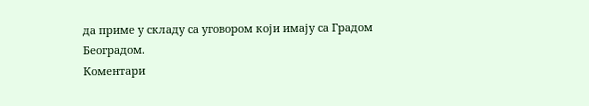да приме у складу са уговором који имају са Градом Београдом.
Коментари